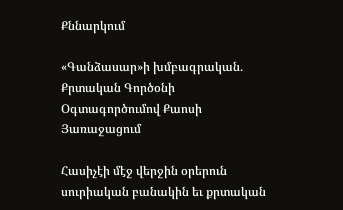Քննարկում

«Գանձասար»ի խմբագրական. Քրտական Գործօնի Օգտագործումով Քաոսի Յառաջացում

Հասիչէի մէջ վերջին օրերուն սուրիական բանակին եւ քրտական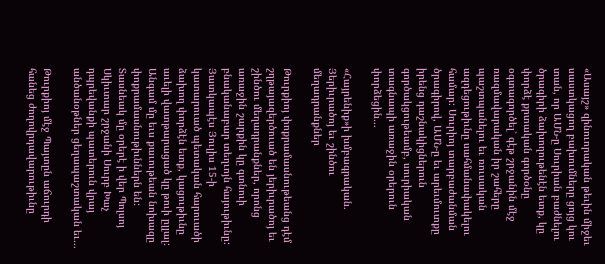«Ասայշ» զինուորական թեւին միջեւ սաստկացող բախումները ցոյց կու տան, որ ԱՄՆ-ը Սուրիան բաժնելու ծրագիրի ձախողութենէն ետք, կը փորձէ քրտական գործօնը օգտագործել` գէթ շրջանին մէջ ռազմավարական իր շահերը պաշտպանելու եւ ռուսական ազդեցութիւնը սահմանափակելու համար: Սուրիոյ տարբաժանման ծրագիրով, ԱՄՆ-ը եւ արեւմուտքը իրենց դաշնակիցներուն գործակցութեամբ, սուրիական տագնապի առաջին օրերուն փորձեցին…

«Հայրենիք»ի խմբագրական. Յերիւրածոյ եւ շինծու մեղադրանքներ

Թուրքիոյ փոքրամասնութեանց դէմ շղթայազերծուած են յերիւրածոյ եւ շինծու մեղադրանքներ, որոնց առաջին շարքին կը գտնուի բնականաբար տեղւոյն հայութիւնը: Յատկապէս Յուլիս 15-ի կատարուած պետական հարուածի ձախող փորձէն ետք, կացութիւնը աւելի վատթարացած կը թուի ըլլալ: Անգամ մը եւս քաւութեան նոխազը փոքրամասնութիւններն են: Տասնեակ մը օրերէ ի վեր Պոլսոյ Սկիւտար շրջանի Սուրբ Խաչ դպրեվանքի պատերուն վրայ անծանօթներ ցեղապաշտական եւ…

Թուրքիոյ մէջ Պայտըն աճուրդի հանեց ժողովրդավարութիւնը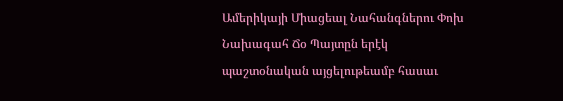Ամերիկայի Միացեալ Նահանգներու Փոխ Նախագահ Ճօ Պայտըն երէկ պաշտօնական այցելութեամբ հասաւ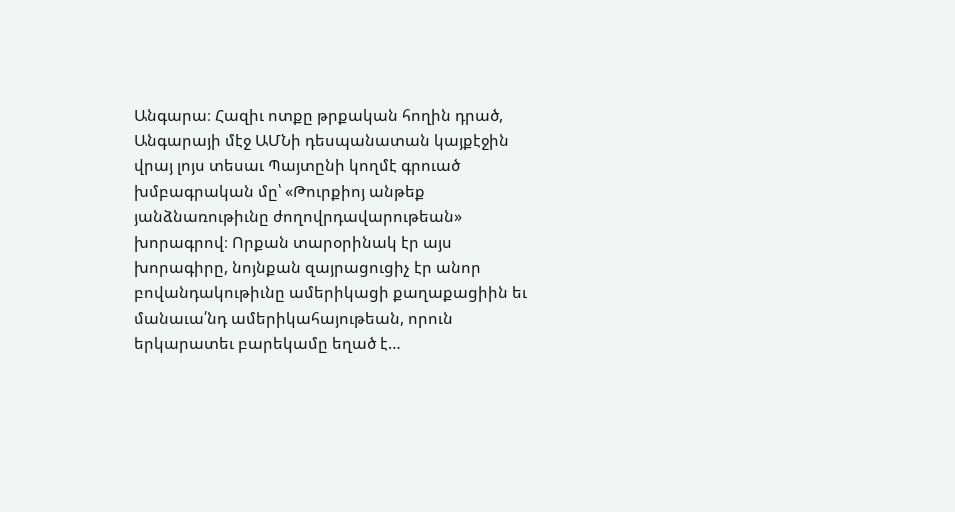Անգարա։ Հազիւ ոտքը թրքական հողին դրած, Անգարայի մէջ ԱՄՆի դեսպանատան կայքէջին վրայ լոյս տեսաւ Պայտընի կողմէ գրուած խմբագրական մը՝ «Թուրքիոյ անթեք յանձնառութիւնը ժողովրդավարութեան» խորագրով։ Որքան տարօրինակ էր այս խորագիրը, նոյնքան զայրացուցիչ էր անոր բովանդակութիւնը ամերիկացի քաղաքացիին եւ մանաւա՛նդ ամերիկահայութեան, որուն երկարատեւ բարեկամը եղած է…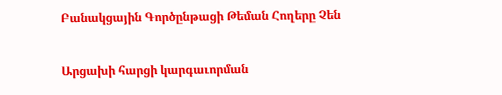Բանակցային Գործընթացի Թեման Հողերը Չեն

Արցախի հարցի կարգաւորման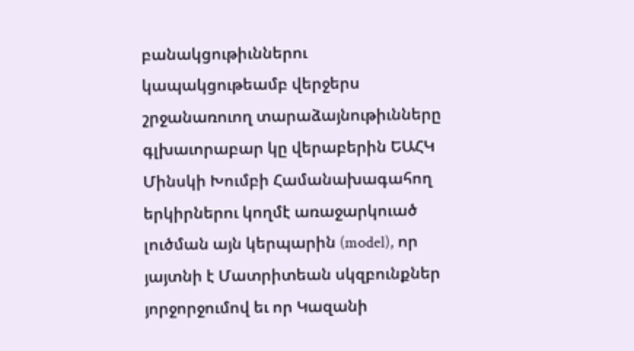բանակցութիւններու կապակցութեամբ վերջերս շրջանառուող տարաձայնութիւնները գլխաւորաբար կը վերաբերին ԵԱՀԿ Մինսկի Խումբի Համանախագահող երկիրներու կողմէ առաջարկուած լուծման այն կերպարին (model), որ յայտնի է Մատրիտեան սկզբունքներ յորջորջումով եւ որ Կազանի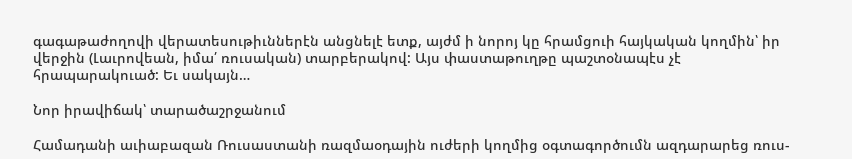գագաթաժողովի վերատեսութիւններէն անցնելէ ետք, այժմ ի նորոյ կը հրամցուի հայկական կողմին՝ իր վերջին (Լաւրովեան, իմա՛ ռուսական) տարբերակով: Այս փաստաթուղթը պաշտօնապէս չէ հրապարակուած: Եւ սակայն…

Նոր իրավիճակ՝ տարածաշրջանում

Համադանի աւիաբազան Ռուսաստանի ռազմաօդային ուժերի կողմից օգտագործումն ազդարարեց ռուս-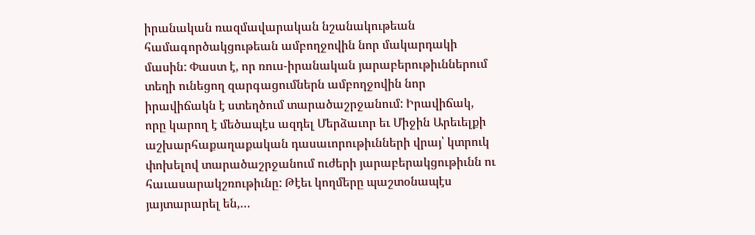իրանական ռազմավարական նշանակութեան համագործակցութեան ամբողջովին նոր մակարդակի մասին: Փաստ է, որ ռուս-իրանական յարաբերութիւններում տեղի ունեցող զարգացումներն ամբողջովին նոր իրավիճակն է ստեղծում տարածաշրջանում: Իրավիճակ, որը կարող է մեծապէս ազդել Մերձաւոր եւ Միջին Արեւելքի աշխարհաքաղաքական դասաւորութիւնների վրայ՝ կտրուկ փոխելով տարածաշրջանում ուժերի յարաբերակցութիւնն ու հաւասարակշռութիւնը: Թէեւ կողմերը պաշտօնապէս յայտարարել են,…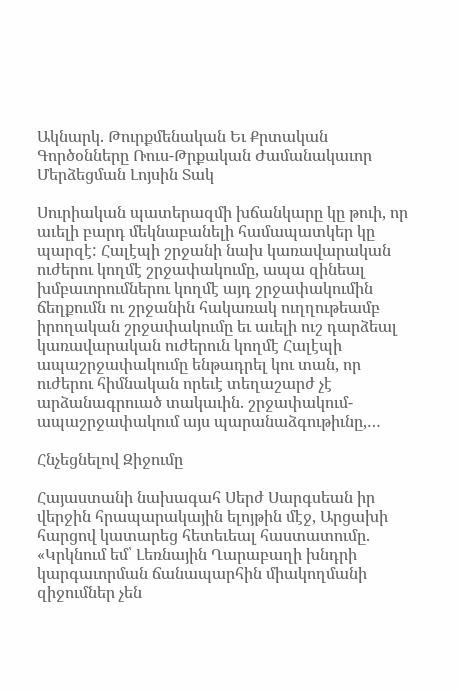Ակնարկ. Թուրքմենական Եւ Քրտական Գործօնները Ռուս-Թրքական Ժամանակաւոր Մերձեցման Լոյսին Տակ

Սուրիական պատերազմի խճանկարը կը թուի, որ աւելի բարդ մեկնաբանելի համապատկեր կը պարզէ: Հալէպի շրջանի նախ կառավարական ուժերու կողմէ շրջափակումը, ապա զինեալ խմբաւորումներու կողմէ այդ շրջափակումին ճեղքումն ու շրջանին հակառակ ուղղութեամբ իրողական շրջափակումը եւ աւելի ուշ դարձեալ կառավարական ուժերուն կողմէ Հալէպի ապաշրջափակումը ենթադրել կու տան, որ ուժերու հիմնական որեւէ տեղաշարժ չէ արձանագրուած տակաւին. շրջափակում-ապաշրջափակում այս պարանաձգութիւնը,…

Հնչեցնելով Զիջումը

Հայաստանի նախագահ Սերժ Սարգսեան իր վերջին հրապարակային ելոյթին մէջ, Արցախի հարցով կատարեց հետեւեալ հաստատումը. «Կրկնում եմ՝ Լեռնային Ղարաբաղի խնդրի կարգաւորման ճանապարհին միակողմանի զիջումներ չեն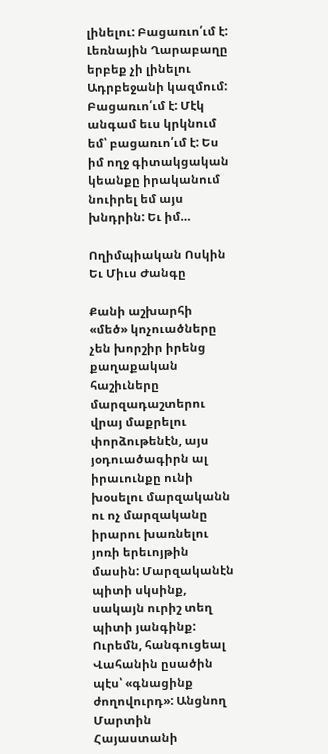լինելու: Բացառւո՛ւմ է: Լեռնային Ղարաբաղը երբեք չի լինելու Ադրբեջանի կազմում: Բացառւո՛ւմ է: Մէկ անգամ եւս կրկնում եմ՝ բացառւո՛ւմ է: Ես իմ ողջ գիտակցական կեանքը իրականում նուիրել եմ այս խնդրին: Եւ իմ…

Ողիմպիական Ոսկին Եւ Միւս Ժանգը

Քանի աշխարհի «մեծ» կոչուածները չեն խորշիր իրենց քաղաքական հաշիւները մարզադաշտերու վրայ մաքրելու փորձութենէն, այս յօդուածագիրն ալ իրաւունքը ունի խօսելու մարզականն ու ոչ մարզականը իրարու խառնելու յոռի երեւոյթին մասին: Մարզականէն պիտի սկսինք, սակայն ուրիշ տեղ պիտի յանգինք: Ուրեմն, հանգուցեալ Վահանին ըսածին պէս՝ «գնացինք ժողովուրդ»: Անցնող Մարտին Հայաստանի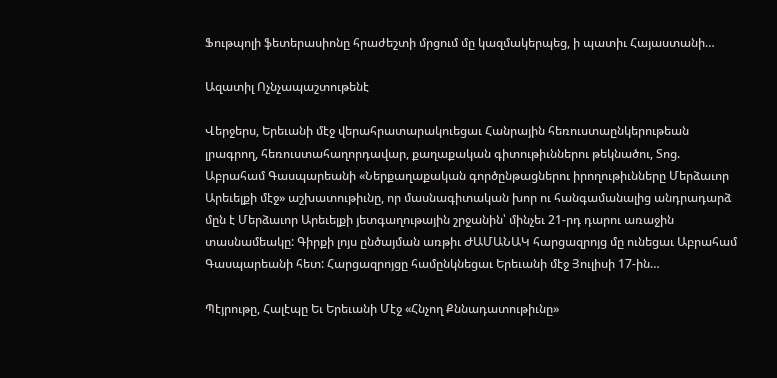Ֆութպոլի ֆետերասիոնը հրաժեշտի մրցում մը կազմակերպեց, ի պատիւ Հայաստանի…

Ազատիլ Ոչնչապաշտութենէ

Վերջերս, Երեւանի մէջ վերահրատարակուեցաւ Հանրային հեռուստաընկերութեան լրագրող, հեռուստահաղորդավար, քաղաքական գիտութիւններու թեկնածու, Տոց. Աբրահամ Գասպարեանի «Ներքաղաքական գործընթացներու իրողութիւնները Մերձաւոր Արեւելքի մէջ» աշխատութիւնը, որ մասնագիտական խոր ու հանգամանալից անդրադարձ մըն է Մերձաւոր Արեւելքի յետգաղութային շրջանին՝ մինչեւ 21-րդ դարու առաջին տասնամեակը: Գիրքի լոյս ընծայման առթիւ ԺԱՄԱՆԱԿ հարցազրոյց մը ունեցաւ Աբրահամ Գասպարեանի հետ: Հարցազրոյցը համընկնեցաւ Երեւանի մէջ Յուլիսի 17-ին…

Պէյրութը, Հալէպը Եւ Երեւանի Մէջ «Հնչող Քննադատութիւնը»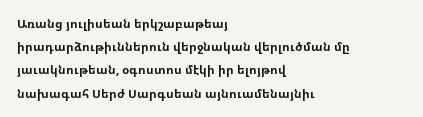Առանց յուլիսեան երկշաբաթեայ իրադարձութիւններուն վերջնական վերլուծման մը յաւակնութեան, օգոստոս մէկի իր ելոյթով նախագահ Սերժ Սարգսեան այնուամենայնիւ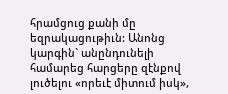հրամցուց քանի մը եզրակացութիւն: Անոնց կարգին` անընդունելի համարեց հարցերը զէնքով լուծելու «որեւէ միտում իսկ»,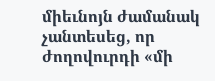միեւնոյն ժամանակ չանտեսեց, որ ժողովուրդի «մի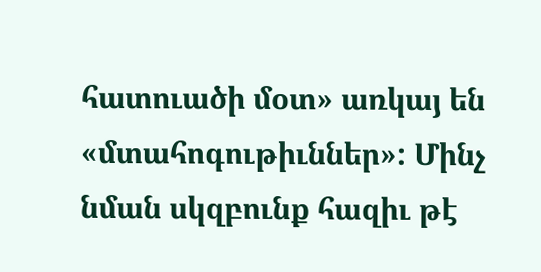հատուածի մօտ» առկայ են «մտահոգութիւններ»: Մինչ նման սկզբունք հազիւ թէ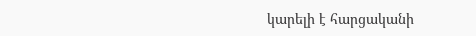կարելի է հարցականի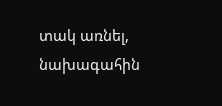տակ առնել, նախագահին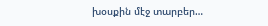խօսքին մէջ տարբեր…